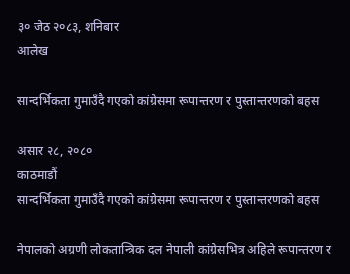३० जेठ २०८३, शनिबार
आलेख

सान्दर्भिकता गुमाउँदै गएको कांग्रेसमा रूपान्तरण र पुस्तान्तरणको बहस

असार २८, २०८०
काठमाडौं
सान्दर्भिकता गुमाउँदै गएको कांग्रेसमा रूपान्तरण र पुस्तान्तरणको बहस

नेपालको अग्रणी लोकतान्त्रिक दल नेपाली कांग्रेसभित्र अहिले रूपान्तरण र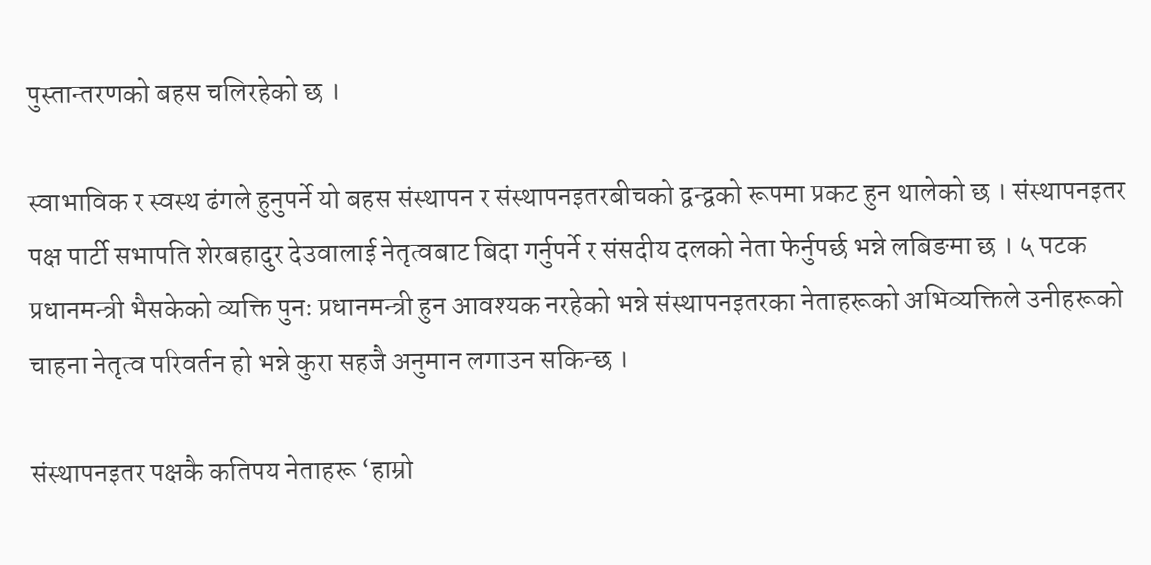पुस्तान्तरणको बहस चलिरहेको छ ।

स्वाभाविक र स्वस्थ ढंगले हुनुपर्ने यो बहस संस्थापन र संस्थापनइतरबीचको द्वन्द्वको रूपमा प्रकट हुन थालेको छ । संस्थापनइतर पक्ष पार्टी सभापति शेरबहादुर देउवालाई नेतृत्वबाट बिदा गर्नुपर्ने र संसदीय दलको नेता फेर्नुपर्छ भन्ने लबिङमा छ । ५ पटक प्रधानमन्त्री भैसकेको व्यक्ति पुनः प्रधानमन्त्री हुन आवश्यक नरहेको भन्ने संस्थापनइतरका नेताहरूको अभिव्यक्तिले उनीहरूको चाहना नेतृत्व परिवर्तन हो भन्ने कुरा सहजै अनुमान लगाउन सकिन्छ ।

संस्थापनइतर पक्षकै कतिपय नेताहरू ‘हाम्रो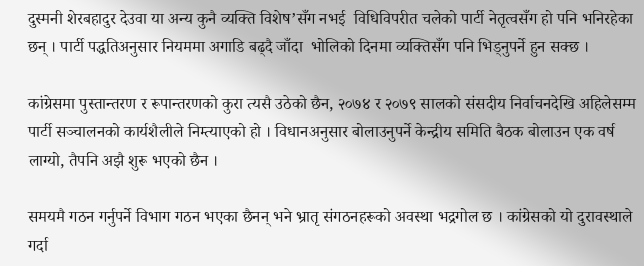दुस्मनी शेरबहादुर देउवा या अन्य कुनै व्यक्ति विशेष’सँग नभई  विधिविपरीत चलेको पार्टी नेतृत्वसँग हो पनि भनिरहेका छन् । पार्टी पद्धतिअनुसार नियममा अगाडि बढ्दै जाँदा  भोलिको दिनमा व्यक्तिसँग पनि भिड्नुपर्ने हुन सक्छ ।

कांग्रेसमा पुस्तान्तरण र रूपान्तरणको कुरा त्यसै उठेको छैन, २०७४ र २०७९ सालको संसदीय निर्वाचनदेखि अहिलेसम्म पार्टी सञ्चालनको कार्यशैलीले निम्त्याएको हो । विधानअनुसार बोलाउनुपर्ने केन्द्रीय समिति बैठक बोलाउन एक वर्ष लाग्यो, तैपनि अझै शुरू भएको छैन ।

समयमै गठन गर्नुपर्ने विभाग गठन भएका छैनन् भने भ्रातृ संगठनहरूको अवस्था भद्रगोल छ । कांग्रेसको यो दुरावस्थाले गर्दा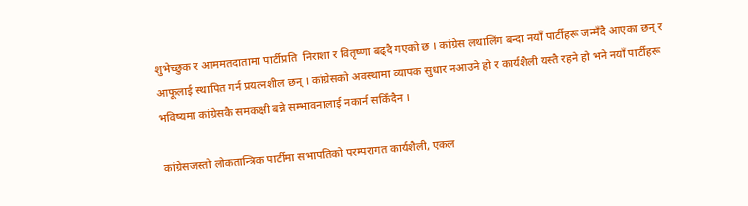शुभेच्छुक र आममतदातामा पार्टीप्रति  निराशा र वितृष्णा बढ्दै गएको छ । कांग्रेस लथालिंग बन्दा नयाँ पार्टीहरू जन्मँदै आएका छन् र आफूलाई स्थापित गर्न प्रयत्नशील छन् । कांग्रेसको अवस्थामा व्यापक सुधार नआउने हो र कार्यशैली यस्तै रहने हो भने नयाँ पार्टीहरू भविष्यमा कांग्रेसकै समकक्षी बन्ने सम्भावनालाई नकार्न सकिँदैन ।

कांग्रेसजस्तो लोकतान्त्रिक पार्टीमा सभापतिको परम्परागत कार्यशैली, एकल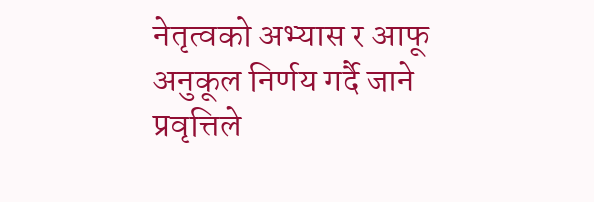नेतृत्वको अभ्यास र आफू  अनुकूल निर्णय गर्दै जाने प्रवृत्तिले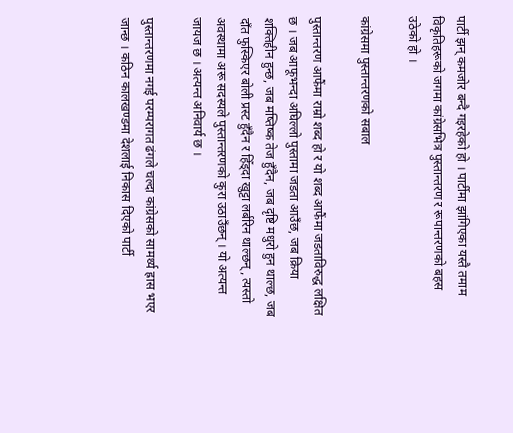पार्टी झन् कमजोर बन्दै गइरहेको हो । पार्टीमा झांगिएका यस्तै तमाम विकृतिहरूको जगमा कांग्रेसभित्र पुस्तान्तरण र रूपान्तरणको बहस उठेको हो ।

कांग्रेसमा पुस्तान्तरणको सबाल

पुस्तान्तरण आफैंमा राम्रो शब्द हो र यो शब्द आफैंमा जडताविरुद्ध लक्षित छ । जब आफूभन्दा अघिल्लो पुस्तामा जडता आउँछ, जब क्रिया शक्तिहीन हुन्छ, जब मष्तिष्क तेज हुँदैन, जब दृष्टि मधुरो हुन थाल्छ, जब दाँत फुस्किएर बोली प्रस्ट हुँदैन र हिँड्दा खुट्टा लर्बरिन थाल्छन्, त्यस्तो अवस्थामा अरू सदस्यले पुस्तान्तरणको कुरा उठाउँछन् । यो अत्यन्त जायज छ । अत्यन्त अनिवार्य छ ।

पुस्तान्तरणमा नगई परम्परागत ढंगले चल्दा कांग्रेसको सामर्थ्य ह्रास भएर जान्छ । कठिन कालखण्डमा देशलाई निकास दिएको पार्टी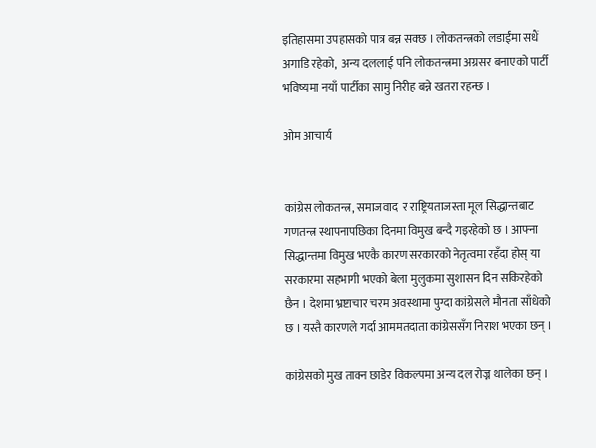इतिहासमा उपहासको पात्र बन्न सक्छ । लोकतन्त्रको लडाईंमा सधैं अगाडि रहेको,  अन्य दललाई पनि लोकतन्त्रमा अग्रसर बनाएको पार्टी भविष्यमा नयाँ पार्टीका सामु निरीह बन्ने खतरा रहन्छ ।

ओम आचार्य


कांग्रेस लोकतन्त्र, समाजवाद  र राष्ट्रियताजस्ता मूल सिद्धान्तबाट गणतन्त्र स्थापनापछिका दिनमा विमुख बन्दै गइरहेको छ । आफ्ना सिद्धान्तमा विमुख भएकै कारण सरकारको नेतृत्वमा रहँदा होस् या सरकारमा सहभागी भएको बेला मुलुकमा सुशासन दिन सकिरहेको छैन । देशमा भ्रष्टाचार चरम अवस्थामा पुग्दा कांग्रेसले मौनता साँधेको छ । यस्तै कारणले गर्दा आममतदाता कांग्रेससँग निराश भएका छन् ।

कांग्रेसको मुख ताक्न छाडेर विकल्पमा अन्य दल रोज्न थालेका छन् ।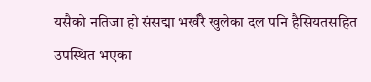यसैको नतिजा हो संसद्मा भर्खरै खुलेका दल पनि हैसियतसहित उपस्थित भएका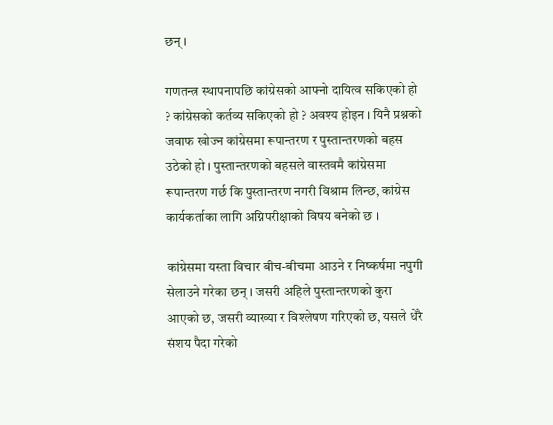छन् ।

गणतन्त्र स्थापनापछि कांग्रेसको आफ्नो दायित्व सकिएको हो ? कांग्रेसको कर्तव्य सकिएको हो ? अवश्य होइन । यिनै प्रश्नको जवाफ खोज्न कांग्रेसमा रूपान्तरण र पुस्तान्तरणको बहस उठेको हो । पुस्तान्तरणको बहसले वास्तवमै कांग्रेसमा रूपान्तरण गर्छ कि पुस्तान्तरण नगरी विश्राम लिन्छ, कांग्रेस कार्यकर्ताका लागि अग्निपरीक्षाको विषय बनेको छ ।

कांग्रेसमा यस्ता विचार बीच-बीचमा आउने र निष्कर्षमा नपुगी सेलाउने गरेका छन् । जसरी अहिले पुस्तान्तरणको कुरा आएको छ, जसरी व्याख्या र विश्लेषण गरिएको छ, यसले धेरै संशय पैदा गरेको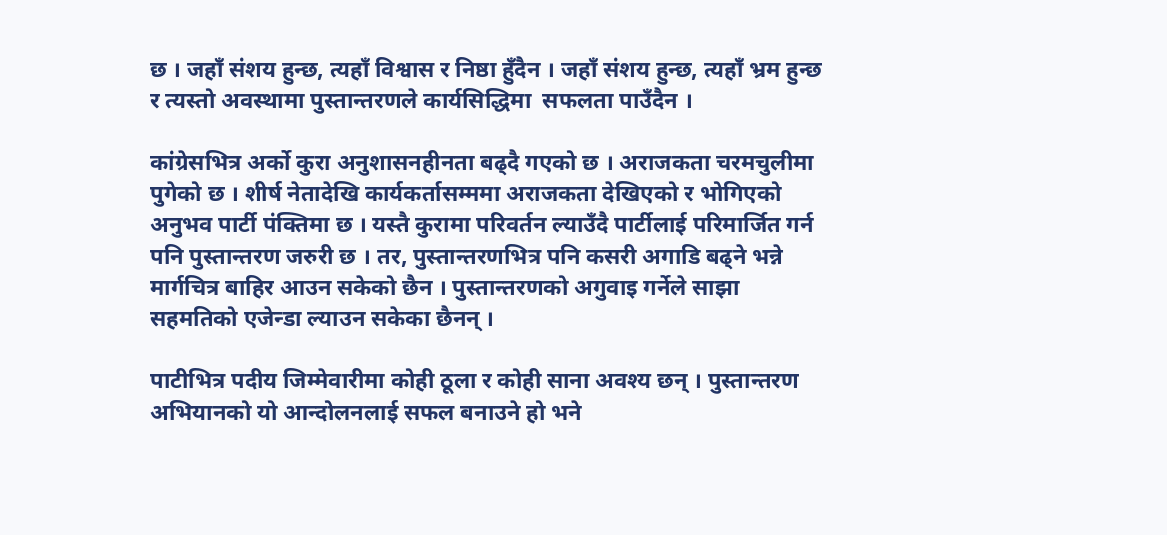छ । जहाँ संशय हुन्छ, त्यहाँ विश्वास र निष्ठा हुँदैन । जहाँ संशय हुन्छ, त्यहाँ भ्रम हुन्छ र त्यस्तो अवस्थामा पुस्तान्तरणले कार्यसिद्धिमा  सफलता पाउँदैन ।

कांग्रेसभित्र अर्को कुरा अनुशासनहीनता बढ्दै गएको छ । अराजकता चरमचुलीमा पुगेको छ । शीर्ष नेतादेखि कार्यकर्तासम्ममा अराजकता देखिएको र भोगिएको अनुभव पार्टी पंक्तिमा छ । यस्तै कुरामा परिवर्तन ल्याउँदै पार्टीलाई परिमार्जित गर्न पनि पुस्तान्तरण जरुरी छ । तर, पुस्तान्तरणभित्र पनि कसरी अगाडि बढ्ने भन्ने मार्गचित्र बाहिर आउन सकेको छैन । पुस्तान्तरणको अगुवाइ गर्नेले साझा सहमतिको एजेन्डा ल्याउन सकेका छैनन् ।

पाटीभित्र पदीय जिम्मेवारीमा कोही ठूला र कोही साना अवश्य छन् । पुस्तान्तरण अभियानको यो आन्दोलनलाई सफल बनाउने हो भने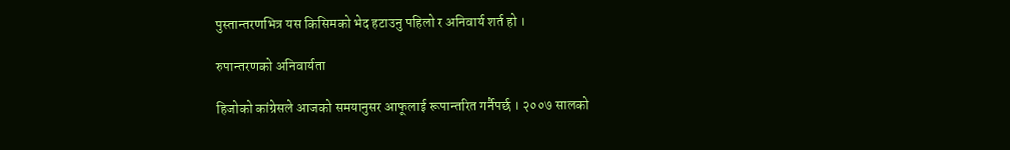पुस्तान्तरणभित्र यस किसिमको भेद हटाउनु पहिलो र अनिवार्य शर्त हो ।

रुपान्तरणको अनिवार्यता

हिजोको कांग्रेसले आजको समयानुसर आफूलाई रूपान्तरित गर्नैपर्छ । २००७ सालको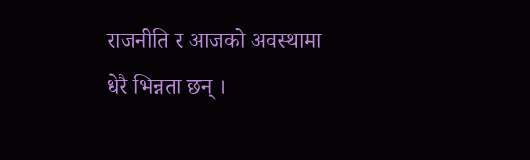राजनीति र आजको अवस्थामा धेरै भिन्नता छन् ।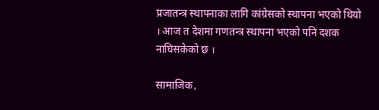प्रजातन्त्र स्थापनाका लागि कांग्रेसको स्थापना भएको थियो । आज त देशमा गणतन्त्र स्थापना भएको पनि दशक नाघिसकेको छ ।

सामाजिक,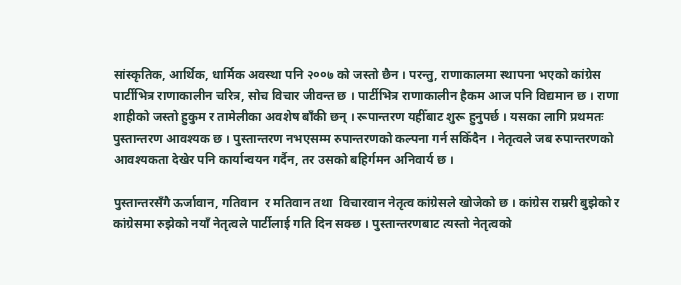सांस्कृतिक, आर्थिक, धार्मिक अवस्था पनि २००७ को जस्तो छैन । परन्तु, राणाकालमा स्थापना भएको कांग्रेस पार्टीभित्र राणाकालीन चरित्र, सोच विचार जीवन्त छ । पार्टीभित्र राणाकालीन हैकम आज पनि विद्यमान छ । राणा शाहीको जस्तो हुकुम र तामेलीका अवशेष बाँकी छन् । रूपान्तरण यहीँबाट शुरू हुनुपर्छ । यसका लागि प्रथमतः पुस्तान्तरण आवश्यक छ । पुस्तान्तरण नभएसम्म रुपान्तरणको कल्पना गर्न सकिँदैन । नेतृत्वले जब रुपान्तरणको आवश्यकता देखेर पनि कार्यान्वयन गर्दैन, तर उसको बहिर्गमन अनिवार्य छ ।

पुस्तान्तरसँगै ऊर्जावान, गतिवान  र मतिवान तथा  विचारवान नेतृत्व कांग्रेसले खोजेको छ । कांग्रेस राम्ररी बुझेको र कांग्रेसमा रुझेको नयाँ नेतृत्वले पार्टीलाई गति दिन सक्छ । पुस्तान्तरणबाट त्यस्तो नेतृत्वको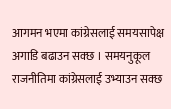आगमन भएमा कांग्रेसलाई समयसापेक्ष अगाडि बढाउन सक्छ । समयनुकूल राजनीतिमा कांग्रेसलाई उभ्याउन सक्छ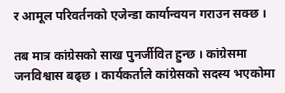र आमूल परिवर्तनको एजेन्डा कार्यान्वयन गराउन सक्छ ।

तब मात्र कांग्रेसको साख पुनर्जीवित हुन्छ । कांग्रेसमा जनविश्वास बढ्छ । कार्यकर्ताले कांग्रेसको सदस्य भएकोमा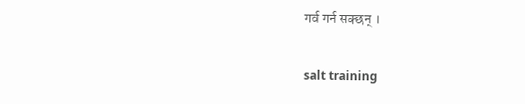गर्व गर्न सक्छन् ।

salt training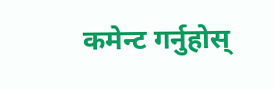कमेन्ट गर्नुहोस्